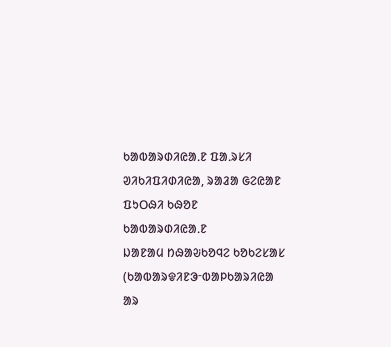ᱠᱟᱵᱟᱨᱰᱤᱭᱟᱹᱱ ᱯᱟᱹᱨᱥᱤ
ᱣᱤᱠᱤᱯᱤᱰᱤᱭᱟ, ᱨᱟᱲᱟ ᱜᱮᱭᱟᱱ ᱯᱩᱛᱷᱤ ᱠᱷᱚᱱ
ᱠᱟᱵᱟᱨᱰᱤᱭᱟᱹᱱ
ᱡᱟᱱᱟᱢ ᱴᱷᱟᱶᱠᱚᱧᱮ ᱠᱚᱠᱮᱥᱟᱥ (ᱠᱟᱵᱟᱨᱫᱤᱱᱳᱼᱵᱟᱞᱠᱟᱨᱤᱭᱟ ᱟᱨ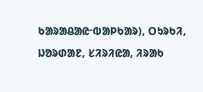ᱠᱟᱨᱟᱪᱟᱭᱼᱵᱟᱞᱠᱟᱨ), ᱛᱩᱨᱠᱤ, ᱡᱚᱨᱰᱟᱱ, ᱥᱤᱨᱤᱭᱟ, ᱤᱨᱟᱠ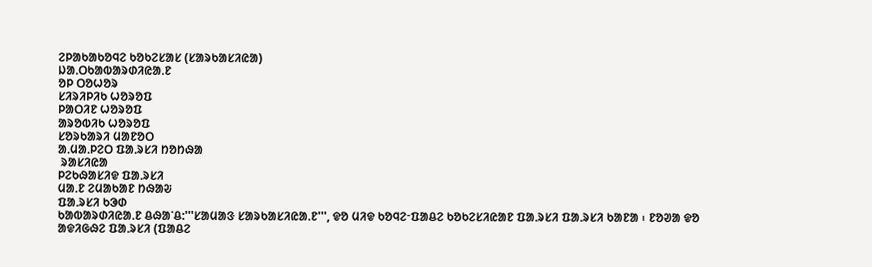ᱮᱞᱟᱠᱟᱠᱚᱧᱮ ᱠᱚᱠᱮᱥᱟᱥ (ᱥᱟᱨᱠᱟᱥᱤᱭᱟ)
ᱡᱟᱹᱛᱠᱟᱵᱟᱨᱰᱤᱭᱟᱹᱱ
ᱚᱞ ᱛᱚᱦᱚᱨ
ᱥᱤᱨᱤᱞᱤᱠ ᱦᱚᱨᱚᱯ
ᱞᱟᱛᱤᱱ ᱦᱚᱨᱚᱯ
ᱟᱨᱚᱵᱤᱠ ᱦᱚᱨᱚᱯ
ᱥᱚᱨᱠᱟᱨᱤ ᱢᱟᱱᱚᱛ
ᱟᱹᱢᱟᱹᱞᱮᱛ ᱯᱟᱹᱨᱥᱤ ᱴᱚᱴᱷᱟ
 ᱨᱟᱥᱤᱭᱟ
ᱞᱮᱠᱷᱟᱥᱤᱫ ᱯᱟᱹᱨᱥᱤ
ᱢᱟᱹᱱ ᱮᱢᱟᱠᱟᱱ ᱴᱷᱟᱶ
ᱯᱟᱹᱨᱥᱤ ᱠᱳᱰ
ᱠᱟᱵᱟᱨᱰᱤᱭᱟᱹᱱ ᱪᱷᱟᱸᱪ:'''ᱥᱟᱢᱟᱝ ᱥᱟᱨᱠᱟᱥᱤᱭᱟᱹᱱ''', ᱫᱚ ᱢᱤᱫ ᱠᱚᱧᱮᱼᱯᱟᱪᱮ ᱠᱚᱠᱮᱥᱤᱭᱟᱱ ᱯᱟᱹᱨᱥᱤ ᱯᱟᱹᱨᱥᱤ ᱠᱟᱱᱟ ᱾ ᱱᱚᱣᱟ ᱫᱚ ᱟᱫᱤᱜᱷᱮ ᱯᱟᱹᱨᱥᱤ (ᱯᱟᱪᱮ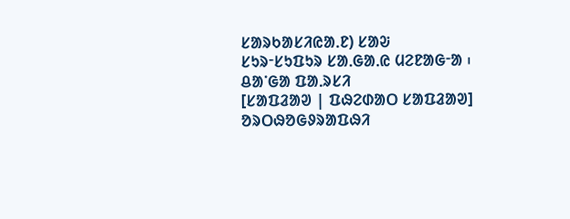ᱥᱟᱨᱠᱟᱥᱤᱭᱟᱹᱱ) ᱥᱟᱶ ᱥᱩᱨᱼᱥᱩᱯᱩᱨ ᱥᱟᱹᱜᱟᱹᱭ ᱢᱮᱱᱟᱜᱼᱟ ᱾
ᱪᱟᱸᱜᱟ ᱯᱟᱹᱨᱥᱤ
[ᱥᱟᱯᱲᱟᱣ | ᱯᱷᱮᱰᱟᱛ ᱥᱟᱯᱲᱟᱣ]
ᱚᱨᱛᱷᱚᱜᱽᱨᱟᱯᱷᱤ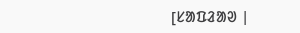[ᱥᱟᱯᱲᱟᱣ |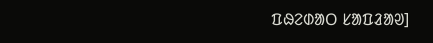ᱯᱷᱮᱰᱟᱛ ᱥᱟᱯᱲᱟᱣ]